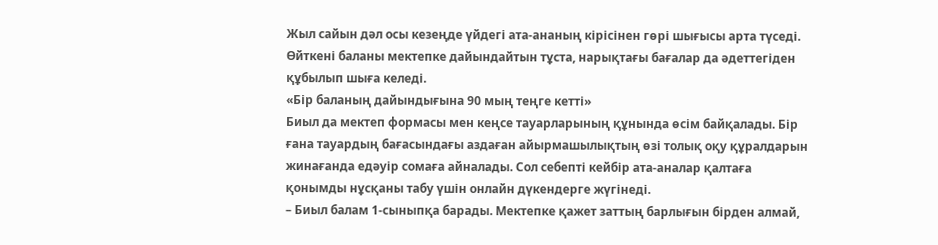Жыл сайын дәл осы кезеңде үйдегі ата-ананың кірісінен гөрі шығысы арта түседі. Өйткені баланы мектепке дайындайтын тұста, нарықтағы бағалар да әдеттегіден құбылып шыға келеді.
«Бір баланың дайындығына 90 мың теңге кетті»
Биыл да мектеп формасы мен кеңсе тауарларының құнында өсім байқалады. Бір ғана тауардың бағасындағы аздаған айырмашылықтың өзі толық оқу құралдарын жинағанда едәуір сомаға айналады. Сол себепті кейбір ата-аналар қалтаға қонымды нұсқаны табу үшін онлайн дүкендерге жүгінеді.
– Биыл балам 1-сыныпқа барады. Мектепке қажет заттың барлығын бірден алмай,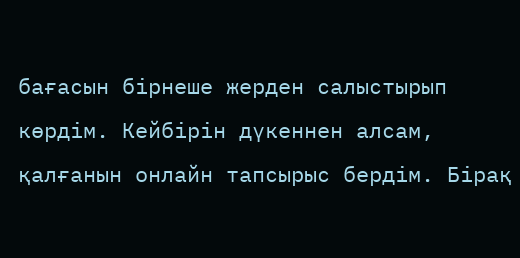бағасын бірнеше жерден салыстырып көрдім. Кейбірін дүкеннен алсам, қалғанын онлайн тапсырыс бердім. Бірақ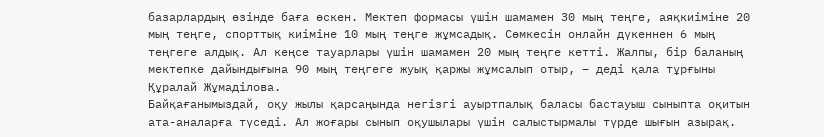базарлардың өзінде баға өскен. Мектеп формасы үшін шамамен 30 мың теңге, аяқкиіміне 20 мың теңге, спорттық киіміне 10 мың теңге жұмсадық. Сөмкесін онлайн дүкеннен 6 мың теңгеге алдық. Ал кеңсе тауарлары үшін шамамен 20 мың теңге кетті. Жалпы, бір баланың мектепке дайындығына 90 мың теңгеге жуық қаржы жұмсалып отыр, – деді қала тұрғыны Құралай Жұмаділова.
Байқағанымыздай, оқу жылы қарсаңында негізгі ауыртпалық баласы бастауыш сыныпта оқитын ата-аналарға түседі. Ал жоғары сынып оқушылары үшін салыстырмалы түрде шығын азырақ.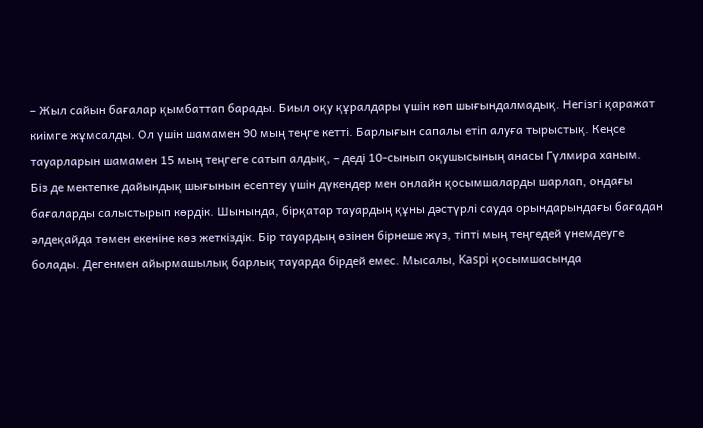– Жыл сайын бағалар қымбаттап барады. Биыл оқу құралдары үшін көп шығындалмадық. Негізгі қаражат киімге жұмсалды. Ол үшін шамамен 90 мың теңге кетті. Барлығын сапалы етіп алуға тырыстық. Кеңсе тауарларын шамамен 15 мың теңгеге сатып алдық, – деді 10-сынып оқушысының анасы Гүлмира ханым.
Біз де мектепке дайындық шығынын есептеу үшін дүкендер мен онлайн қосымшаларды шарлап, ондағы бағаларды салыстырып көрдік. Шынында, бірқатар тауардың құны дәстүрлі сауда орындарындағы бағадан әлдеқайда төмен екеніне көз жеткіздік. Бір тауардың өзінен бірнеше жүз, тіпті мың теңгедей үнемдеуге болады. Дегенмен айырмашылық барлық тауарда бірдей емес. Мысалы, Kaspi қосымшасында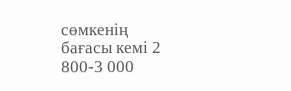сөмкенің бағасы кемі 2 800-3 000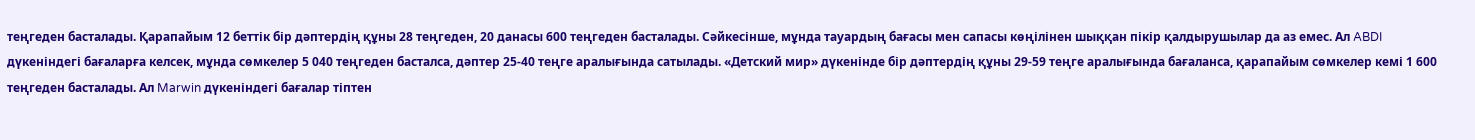теңгеден басталады. Қарапайым 12 беттік бір дәптердің құны 28 теңгеден, 20 данасы 600 теңгеден басталады. Сәйкесінше, мұнда тауардың бағасы мен сапасы көңілінен шыққан пікір қалдырушылар да аз емес. Ал ABDI дүкеніндегі бағаларға келсек, мұнда сөмкелер 5 040 теңгеден басталса, дәптер 25-40 теңге аралығында сатылады. «Детский мир» дүкенінде бір дәптердің құны 29-59 теңге аралығында бағаланса, қарапайым сөмкелер кемі 1 600 теңгеден басталады. Ал Marwin дүкеніндегі бағалар тіптен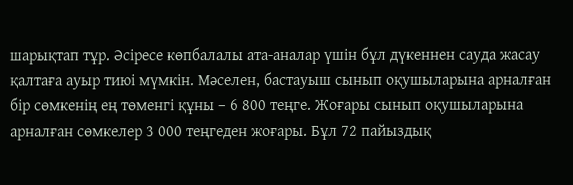шарықтап тұр. Әсіресе көпбалалы ата-аналар үшін бұл дүкеннен сауда жасау қалтаға ауыр тиюі мүмкін. Мәселен, бастауыш сынып оқушыларына арналған бір сөмкенің ең төменгі құны – 6 800 теңге. Жоғары сынып оқушыларына арналған сөмкелер 3 000 теңгеден жоғары. Бұл 72 пайыздық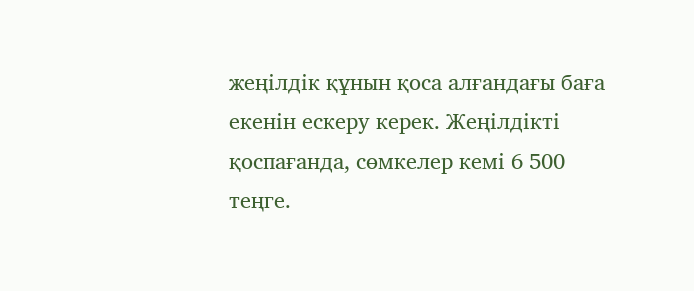жеңілдік құнын қоса алғандағы баға екенін ескеру керек. Жеңілдікті қоспағанда, сөмкелер кемі 6 500 теңге.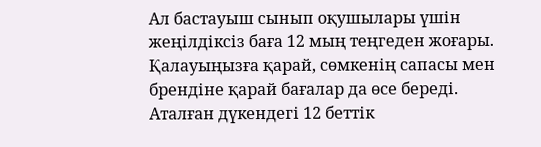Ал бастауыш сынып оқушылары үшін жеңілдіксіз баға 12 мың теңгеден жоғары. Қалауыңызға қарай, сөмкенің сапасы мен брендіне қарай бағалар да өсе береді. Аталған дүкендегі 12 беттік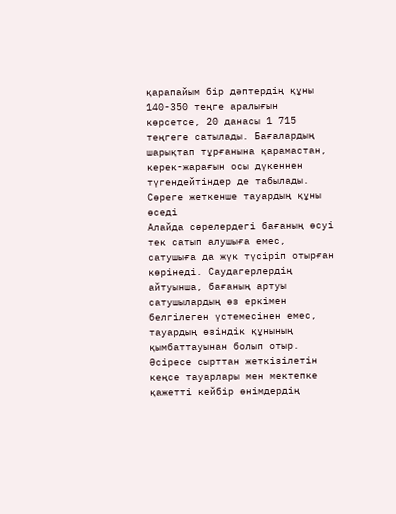қарапайым бір дәптердің құны 140-350 теңге аралығын көрсетсе, 20 данасы 1 715 теңгеге сатылады. Бағалардың шарықтап тұрғанына қарамастан, керек-жарағын осы дүкеннен түгендейтіндер де табылады.
Сөреге жеткенше тауардың құны өседі
Алайда сөрелердегі бағаның өсуі тек сатып алушыға емес, сатушыға да жүк түсіріп отырған көрінеді. Саудагерлердің айтуынша, бағаның артуы сатушылардың өз еркімен белгілеген үстемесінен емес, тауардың өзіндік құнының қымбаттауынан болып отыр. Әсіресе сырттан жеткізілетін кеңсе тауарлары мен мектепке қажетті кейбір өнімдердің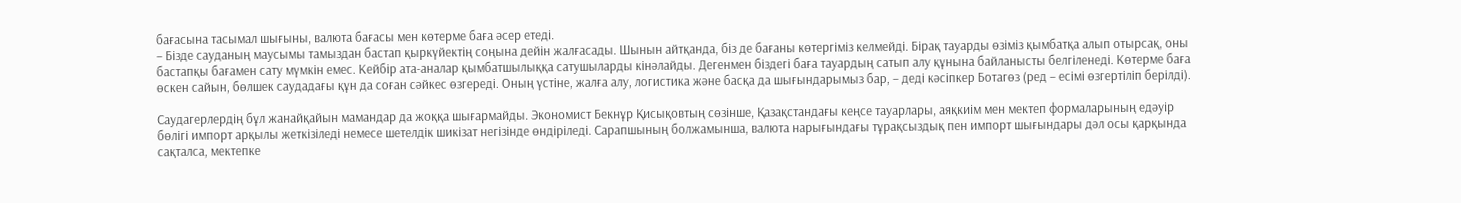бағасына тасымал шығыны, валюта бағасы мен көтерме баға әсер етеді.
– Бізде сауданың маусымы тамыздан бастап қыркүйектің соңына дейін жалғасады. Шынын айтқанда, біз де бағаны көтергіміз келмейді. Бірақ тауарды өзіміз қымбатқа алып отырсақ, оны бастапқы бағамен сату мүмкін емес. Кейбір ата-аналар қымбатшылыққа сатушыларды кінәлайды. Дегенмен біздегі баға тауардың сатып алу құнына байланысты белгіленеді. Көтерме баға өскен сайын, бөлшек саудадағы құн да соған сәйкес өзгереді. Оның үстіне, жалға алу, логистика және басқа да шығындарымыз бар, – деді кәсіпкер Ботагөз (ред – есімі өзгертіліп берілді).

Саудагерлердің бұл жанайқайын мамандар да жоққа шығармайды. Экономист Бекнұр Қисықовтың сөзінше, Қазақстандағы кеңсе тауарлары, аяқкиім мен мектеп формаларының едәуір бөлігі импорт арқылы жеткізіледі немесе шетелдік шикізат негізінде өндіріледі. Сарапшының болжамынша, валюта нарығындағы тұрақсыздық пен импорт шығындары дәл осы қарқында сақталса, мектепке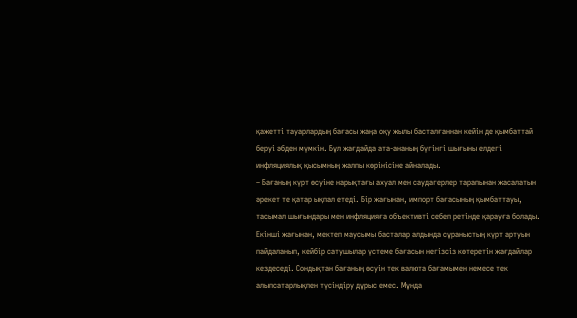қажетті тауарлардың бағасы жаңа оқу жылы басталғаннан кейін де қымбаттай беруі әбден мүмкін. Бұл жағдайда ата-ананың бүгінгі шығыны елдегі инфляциялық қысымның жалпы көрінісіне айналады.
– Бағаның күрт өсуіне нарықтағы ахуал мен саудагерлер тарапынан жасалатын әрекет те қатар ықпал етеді. Бір жағынан, импорт бағасының қымбаттауы, тасымал шығындары мен инфляцияға объективті себеп ретінде қарауға болады. Екінші жағынан, мектеп маусымы басталар алдында сұраныстың күрт артуын пайдаланып, кейбір сатушылар үстеме бағасын негізсіз көтеретін жағдайлар кездеседі. Сондықтан бағаның өсуін тек валюта бағамымен немесе тек алыпсатарлықпен түсіндіру дұрыс емес. Мұнда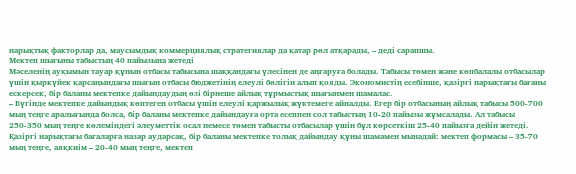нарықтық факторлар да, маусымдық коммерциялық стратегиялар да қатар рөл атқарады, – деді сарапшы.
Мектеп шығыны табыстың 40 пайызына жетеді
Мәселенің ауқымын тауар құнын отбасы табысына шаққандағы үлесінен де аңғаруға болады. Табысы төмен және көпбалалы отбасылар үшін қыркүйек қарсаңындағы шығын отбасы бюджетінің елеулі бөлігін алып қояды. Экономистің есебінше, қазіргі нарықтағы бағаны ескерсек, бір баланы мектепке дайындаудың өзі бірнеше айлық тұрмыстық шығынмен шамалас.
– Бүгінде мектепке дайындық көптеген отбасы үшін елеулі қаржылық жүктемеге айналды. Егер бір отбасының айлық табысы 500-700 мың теңге аралығында болса, бір баланы мектепке дайындауға орта есеппен сол табыстың 10-20 пайызы жұмсалады. Ал табысы 250-350 мың теңге көлеміндегі әлеуметтік осал немесе төмен табысты отбасылар үшін бұл көрсеткіш 25-40 пайызға дейін жетеді. Қазіргі нарықтағы бағаларға назар аударсақ, бір баланы мектепке толық дайындау құны шамамен мынадай: мектеп формасы – 35-70 мың теңге, аяқкиім – 20-40 мың теңге, мектеп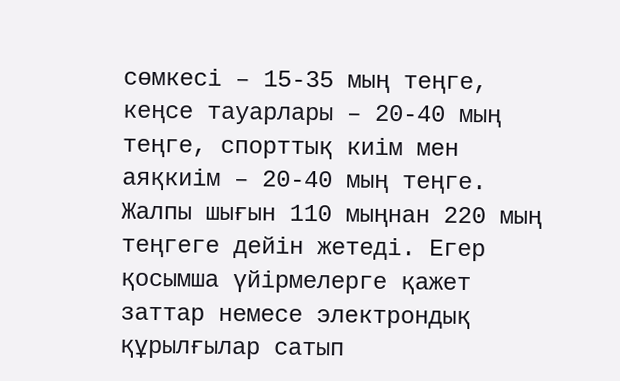сөмкесі – 15-35 мың теңге, кеңсе тауарлары – 20-40 мың теңге, спорттық киім мен аяқкиім – 20-40 мың теңге. Жалпы шығын 110 мыңнан 220 мың теңгеге дейін жетеді. Егер қосымша үйірмелерге қажет заттар немесе электрондық құрылғылар сатып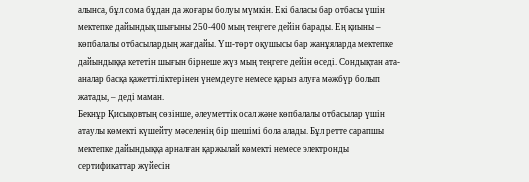алынса, бұл сома бұдан да жоғары болуы мүмкін. Екі баласы бар отбасы үшін мектепке дайындық шығыны 250-400 мың теңгеге дейін барады. Ең қиыны – көпбалалы отбасылардың жағдайы. Үш-төрт оқушысы бар жанұяларда мектепке дайындыққа кететін шығын бірнеше жүз мың теңгеге дейін өседі. Сондықтан ата-аналар басқа қажеттіліктерінен үнемдеуге немесе қарыз алуға мәжбүр болып жатады, – деді маман.
Бекнұр Қисықовтың сөзінше, әлеуметтік осал және көпбалалы отбасылар үшін атаулы көмекті күшейту мәселенің бір шешімі бола алады. Бұл ретте сарапшы мектепке дайындыққа арналған қаржылай көмекті немесе электронды сертификаттар жүйесін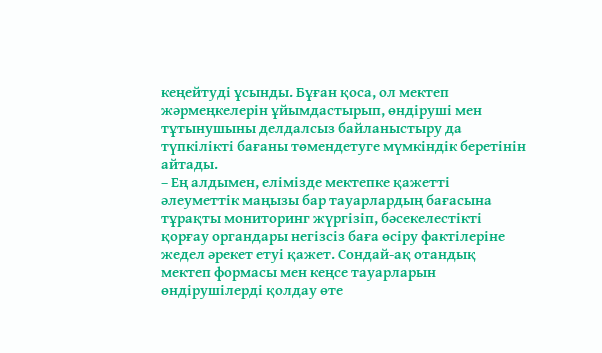кеңейтуді ұсынды. Бұған қоса, ол мектеп жәрмеңкелерін ұйымдастырып, өндіруші мен тұтынушыны делдалсыз байланыстыру да түпкілікті бағаны төмендетуге мүмкіндік беретінін айтады.
– Ең алдымен, елімізде мектепке қажетті әлеуметтік маңызы бар тауарлардың бағасына тұрақты мониторинг жүргізіп, бәсекелестікті қорғау органдары негізсіз баға өсіру фактілеріне жедел әрекет етуі қажет. Сондай-ақ отандық мектеп формасы мен кеңсе тауарларын өндірушілерді қолдау өте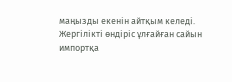маңызды екенін айтқым келеді. Жергілікті өндіріс ұлғайған сайын импортқа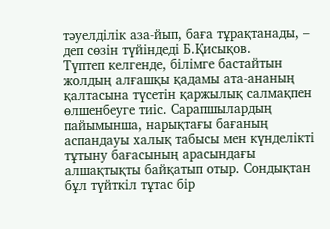тәуелділік аза-йып, баға тұрақтанады, – деп сөзін түйіндеді Б.Қисықов.
Түптеп келгенде, білімге бастайтын жолдың алғашқы қадамы ата-ананың қалтасына түсетін қаржылық салмақпен өлшенбеуге тиіс. Сарапшылардың пайымынша, нарықтағы бағаның аспандауы халық табысы мен күнделікті тұтыну бағасының арасындағы алшақтықты байқатып отыр. Сондықтан бұл түйткіл тұтас бір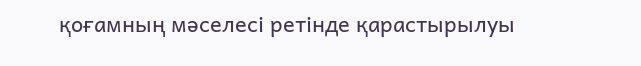қоғамның мәселесі ретінде қарастырылуы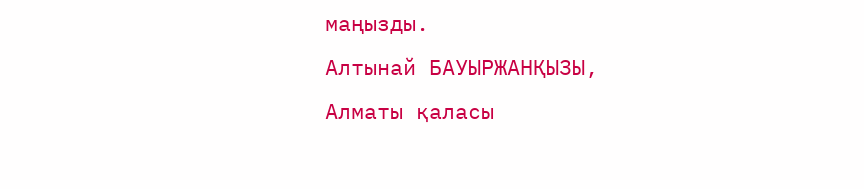маңызды.
Алтынай БАУЫРЖАНҚЫЗЫ,
Алматы қаласы